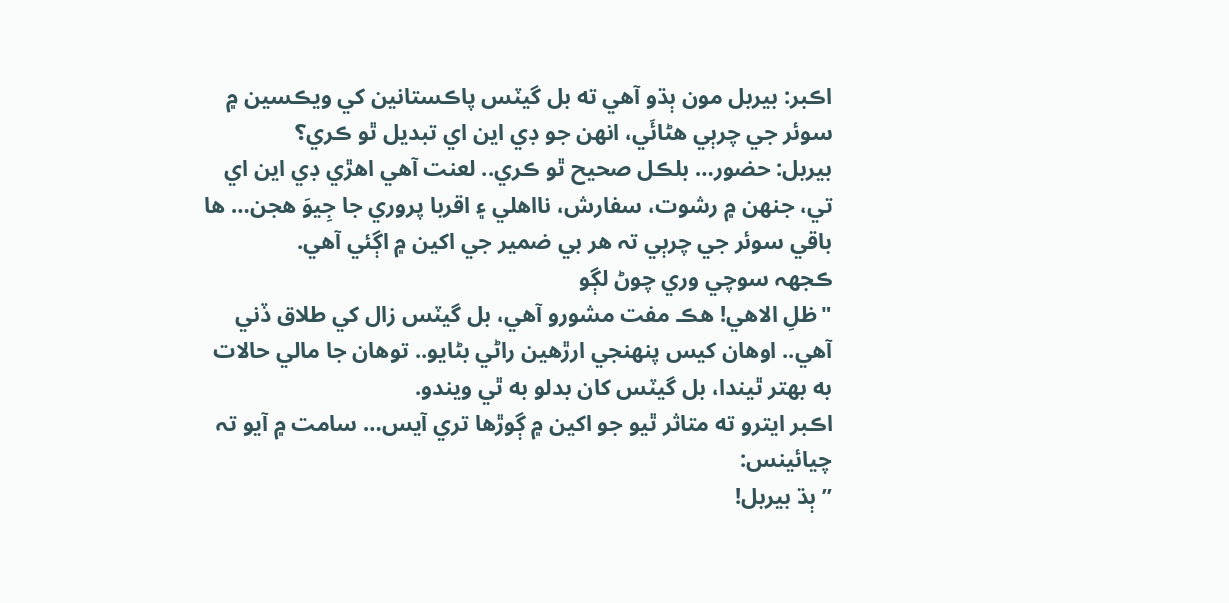اڪبر: بيربل مون ٻڌو آهي ته بل گيٽس پاڪستانين کي ويڪسين ۾ سوئر جي چرٻي هڻائَي، انھن جو ڊي اين اي تبديل ٿو ڪري؟
بيربل: حضور… بلڪل صحيح ٿو ڪري.. لعنت آهي اهڙي ڊي اين اي تي، جنهن ۾ رشوت، سفارش، نااهلي ۽ اقربا پروري جا جِيوَ هجن… ها باقي سوئر جي چرٻي تہ هر بي ضمير جي اکين ۾ اڳئي آهي.
ڪجهہ سوچي وري چوڻ لڳو
"ظلِ الاهي! هڪ مفت مشورو آهي، بل گيٽس زال کي طلاق ڏني آهي.. اوهان کيس پنهنجي ارڙهين راڻي بڻايو.. توهان جا مالي حالات به بهتر ٿيندا، بل گيٽس کان بدلو به ٿي ويندو.
اڪبر ايترو ته متاثر ٿيو جو اکين ۾ ڳوڙها تري آيس… سامت ۾ آيو تہ چيائينس:
” ٻڌ بيربل!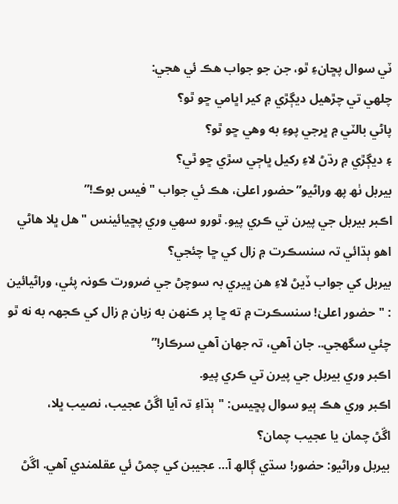ٽي سوال پڇانءِ ٿو، جن جو جواب هڪ ئي هجي:
چلهي تي چڙهيل ديڳڙي ۾ کير اڀامي ڇو ٿو؟
پاڻي بالٽي ۾ ڀرجي پوءِ به وهي ڇو ٿو؟
۽ ديڳڙي ۾ رڌڻ لاءِ رکيل ڀاڄي سڙي ڇو ٿي؟
بيربل ٺھ پھ وراڻيو” حضور اعلیٰ، هڪ ئي جواب "فيس بوڪ!”
اڪبر بيربل جي پيرن تي ڪري پيو. ٿورو سھي وري پڇيائينس "هل ڀلا هاڻي اهو ٻڌائي تہ سنسڪرت ۾ زال کي ڇا چئجي؟
بيربل کي جواب ڏيڻ لاءِ هن ڀيري بہ سوچڻ جي ضرورت ڪونہ پئي، وراڻيائين : "حضور اعلیٰ! سنسڪرت ۾ ته ڇا پر ڪنهن به زبان ۾ زال کي ڪجهہ به نه ٿو چئي سگهجي.. جان آهي، تہ جهان آهي سرڪار!”
اڪبر وري بيربل جي پيرن تي ڪري پيو.
اڪبر وري هڪ ٻيو سوال پڇيس: "ٻڌاءِ تہ آيا اڱڻ عجيب، نصيب ڀلا،
اڱڻ چمان يا عجيب چمان؟
بيربل وراڻيو: حضور! سڌي ڳالھ آ… عجيبن کي چمڻ ئي عقلمندي آهي. اڱڻ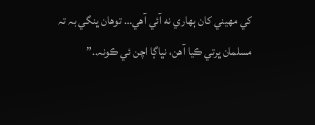کي مهيني کان ٻهاري نه آئي آهي… توھان ڀنگي بہ تہ مسلمان ڀرتي ڪيا آهن، نڀاڳا اچن ئي ڪونہ..”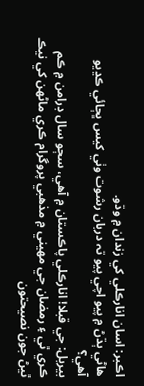اڪبر: اسان انارڪلي کي زندان ۾ وڌو.
هاڻي ٻڌڻ ۾ پيو اچي پيو تہ دربان رشوت وٺي کيس ڀڄائي ڪڍيو آهي؟
بيربل: جي قبلا! انارڪلي پاڪستان ۾ آهي، سڄو سال ڊرامن ۾ ڪم ڪري ٿي ۽ رمضان جي مهيني ۾ مذهبي پروگرام ڪري ماڻھن کي نيڪ ٿيڻ جون نصيحتون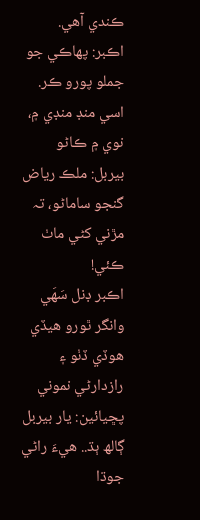ڪندي آهي.
اڪبر: پهاڪي جو جملو پورو ڪر.
اسي منڊ منڊي ۾، نوي ۾ ڪاڻو
بيربل: ملڪ رياض گنجو ساماڻو، تہ مڙني کڻي ماٺ ڪئي!
اڪبر ڊنل سَھَي وانگر ٿورو هيڏي هوڏي ڏٺو ۽ رازدارڻي نموني پڇيائين: يار بيربل ڳالھ ٻڌ.. هيءَ راڻي جوڌا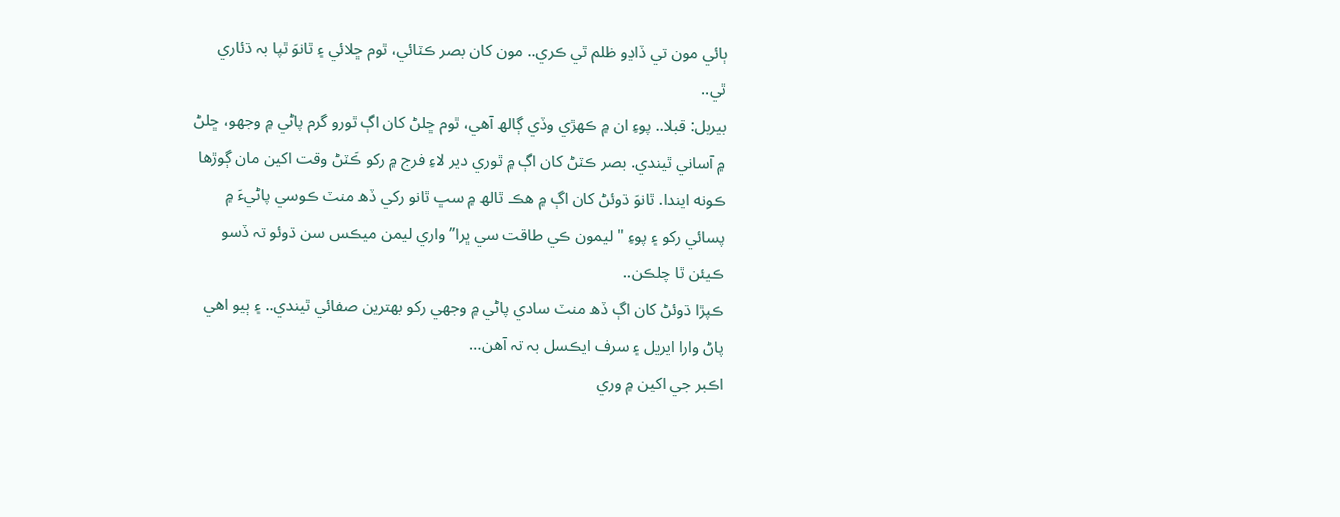ٻائي مون تي ڏاڍو ظلم ٿي ڪري.. مون کان بصر ڪٽائي، ٿوم ڇلائي ۽ ٿانوَ ٿپا بہ ڌئاري ٿي..
بيربل: قبلا.. پوءِ ان ۾ ڪهڙي وڏي ڳالھ آھي، ٿوم ڇلڻ کان اڳ ٿورو گرم پاڻي ۾ وجهو، ڇلڻ ۾ آساني ٿيندي. بصر ڪٽڻ کان اڳ ۾ ٿوري دير لاءِ فرج ۾ رکو ڪَٽڻ وقت اکين مان ڳوڙها ڪونه ايندا. ٿانوَ ڌوئڻ کان اڳ ۾ هڪ ٿالھ ۾ سڀ ٿانو رکي ڏھ منٽ ڪوسي پاڻيءَ ۾ پسائي رکو ۽ پوءِ "ليمون ڪي طاقت سي ڀرا” واري ليمن ميڪس سن ڌوئو تہ ڏسو ڪيئن ٿا چلڪن..
ڪپڙا ڌوئڻ کان اڳ ڏھ منٽ سادي پاڻي ۾ وجهي رکو بهترين صفائي ٿيندي.. ۽ ٻيو اهي پاڻ وارا ايريل ۽ سرف ايڪسل بہ تہ آهن…
اڪبر جي اکين ۾ وري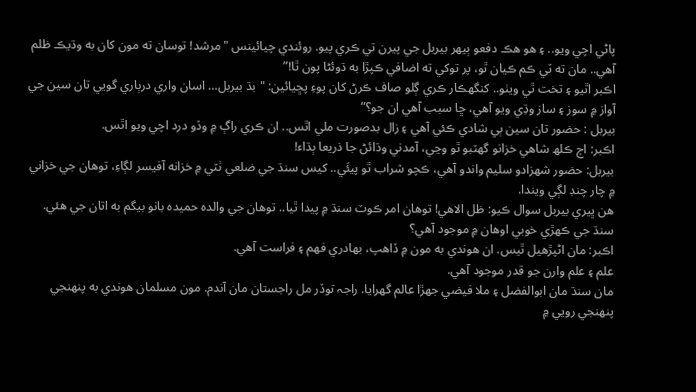پاڻي اچي ويو.. ۽ هو هڪ دفعو ٻيھر بيربل جي پيرن تي ڪري پيو. روئندي چيائينس "مرشد! توسان ته مون کان به وڌيڪ ظلم آهي.. مان ته ٽي ڪم ڪيان ٿو، پر توکي ته اضافي ڪپڙا به ڌوئڻا پون ٿا!”
اڪبر اٿيو ۽ تخت ٿي ويٺو.. کنگھڪار ڪري ڳلو صاف ڪرڻ کان پوءِ پڇيائين: "بڌ بيربل… اسان واري درٻاري گويي تان سين جي آواز ۾ سوز ۽ ساز وڌِي ويو آهي، ڇا سبب آهي ان جو؟”
بيربل : حضور تان سين ٻي شادي ڪئي آهي ۽ زال بدصورت ملي اٿس.. ان ڪري راڳ ۾ وڏو درد اچي ويو اٿس.
اڪبر: اڄ ڪلھ شاهي خزانو گهٽبو ٿو وڃي، آمدني وڌائڻ جا ذريعا ٻڌاء!
بيربل: حضور شهزادو سليم واندو آهي، ڪچو شراب ٿو پيئَي.. کيس سنڌ جي ضلعي ٺٽي ۾ خزانه آفيسر لڳاءِ، توهان جي خزاني ۾ چار چنڊ لڳي ويندا.
هن ڀيري بيربل سوال ڪيو: ظل الاهي! توهان امر ڪوٽ سنڌ ۾ پيدا ٿيا.. توهان جي والده حميده بانو بيگم به اتان جي هئي. سنڌ جي ڪھڙي خوبي اوهان ۾ موجود آهي؟
اڪبر: مان اڻپڙهيل ٿيس. ان هوندي به مون ۾ ڏاهپ، بهادري فهم ۽ فراست آهي.
علم ۽ علم وارن جو قدر موجود آهي.
مان سنڌ مان ابوالفضل ۽ ملا فيضي جهڙا عالم گهرايا. راجہ توڏر مل راجستان مان آندم. مون مسلمان هوندي به پنهنجي پنهنجي رويي ۾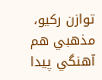توازن رکيو، مذهبي هم آهنگي پيدا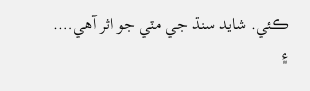ڪئي. شايد سنڌ جي مٽي جو اثر آهي…. ۽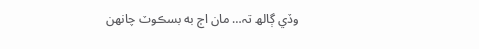وڏي ڳالھ تہ… مان اڄ به بسڪوٽ چانهن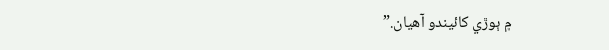۾ ٻوڙي کائيندو آهيان.”